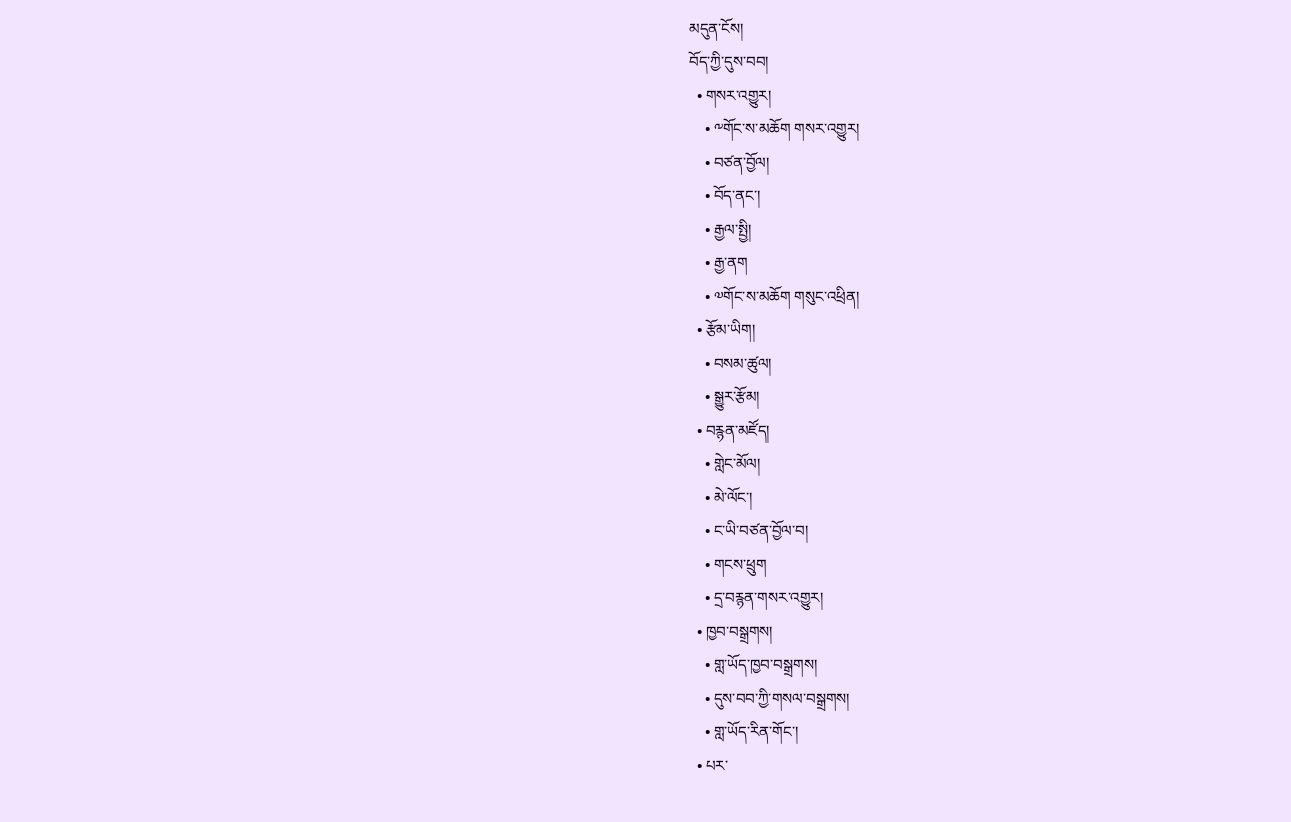མདུན་ངོས།
བོད་ཀྱི་དུས་བབ།
  • གསར་འགྱུར།
    • ༸གོང་ས་མཆོག གསར་འགྱུར།
    • བཙན་བྱོལ།
    • བོད་ནང་།
    • རྒྱལ་སྤྱི།
    • རྒྱ་ནག
    • ༧གོང་ས་མཆོག གསུང་འཕྲིན།
  • རྩོམ་ཡིག།
    • བསམ་ཚུལ།
    • སྒྱུར་རྩོམ།
  • བརྙན་མཛོད།
    • གླེང་མོལ།
    • མེ་ལོང་།
    • ང་ཡི་བཙན་བྱོལ་བ།
    • གངས་ཕྲུག
    • དྲ་བརྙན་གསར་འགྱུར།
  • ཁྱབ་བསྒྲགས།
    • གླ་ཡོད་ཁྱབ་བསྒྲགས།
    • དུས་བབ་ཀྱི་གསལ་བསྒྲགས།
    • གླ་ཡོད་རིན་གོང་།
  • པར་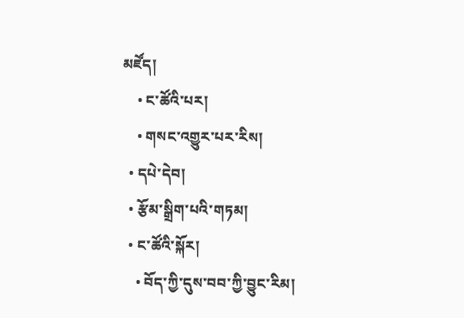མཛོད།
    • ང་ཚོའི་པར།
    • གསང་འགྱུར་པར་རིས།
  • དཔེ་དེབ།
  • རྩོམ་སྒྲིག་པའི་གཏམ།
  • ང་ཚོའི་སྐོར།
    • བོད་ཀྱི་དུས་བབ་ཀྱི་བྱུང་རིམ།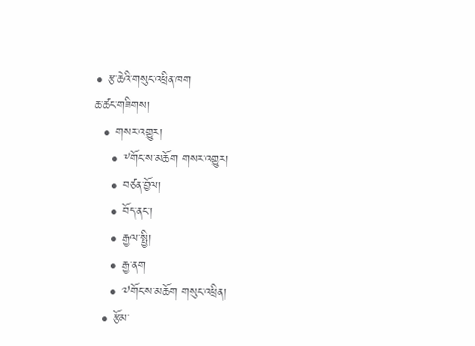• རྩ་ཆེའི་གསུང་འཕྲིན་ཁག
ཆ་ཚང་གཟིགས།
  • གསར་འགྱུར།
    • ༸གོང་ས་མཆོག གསར་འགྱུར།
    • བཙན་བྱོལ།
    • བོད་ནང་།
    • རྒྱལ་སྤྱི།
    • རྒྱ་ནག
    • ༧གོང་ས་མཆོག གསུང་འཕྲིན།
  • རྩོམ་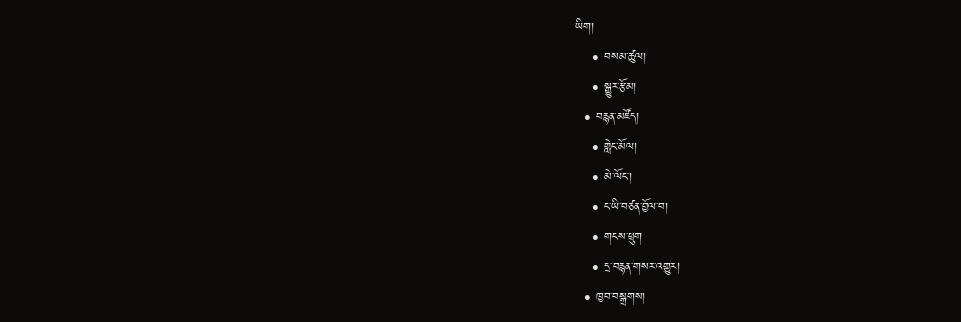ཡིག།
    • བསམ་ཚུལ།
    • སྒྱུར་རྩོམ།
  • བརྙན་མཛོད།
    • གླེང་མོལ།
    • མེ་ལོང་།
    • ང་ཡི་བཙན་བྱོལ་བ།
    • གངས་ཕྲུག
    • དྲ་བརྙན་གསར་འགྱུར།
  • ཁྱབ་བསྒྲགས།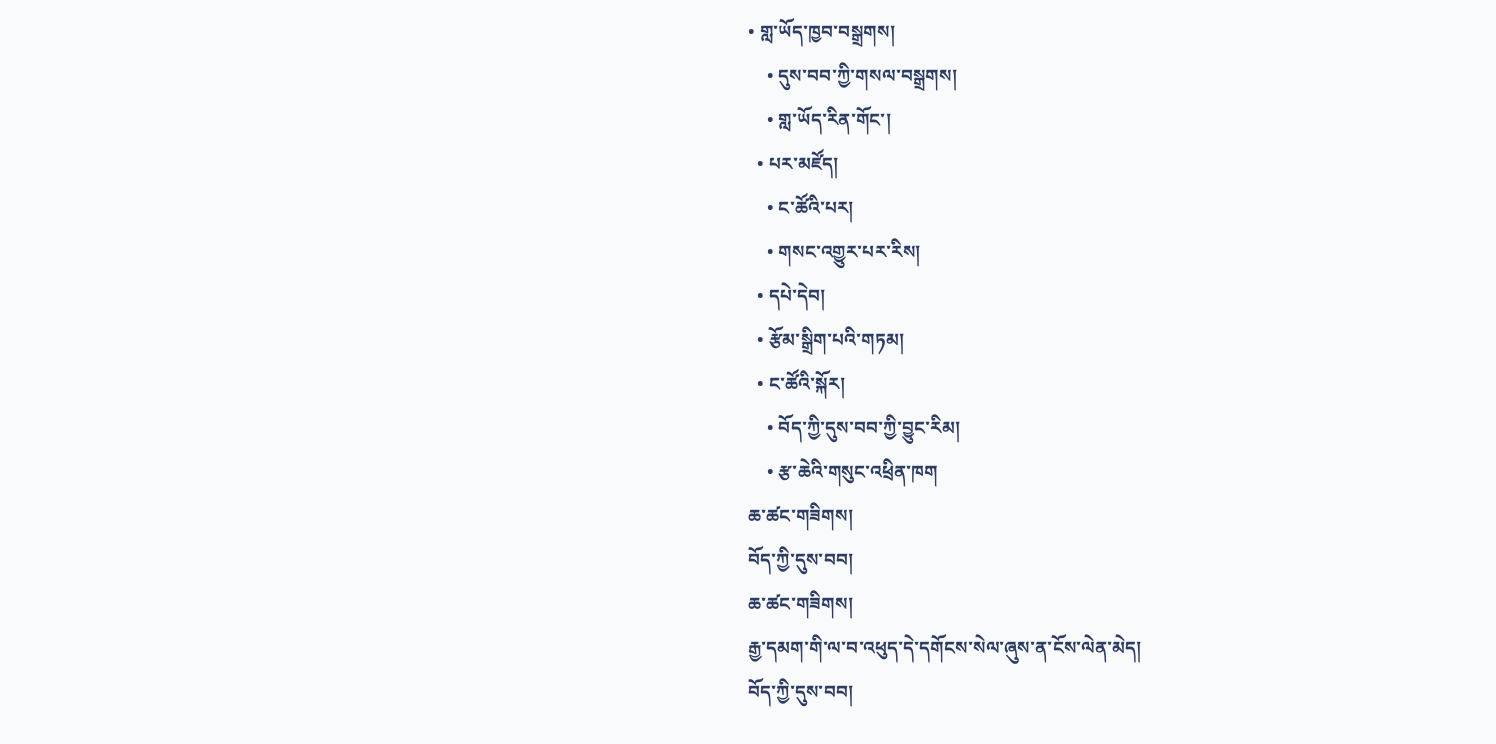• གླ་ཡོད་ཁྱབ་བསྒྲགས།
    • དུས་བབ་ཀྱི་གསལ་བསྒྲགས།
    • གླ་ཡོད་རིན་གོང་།
  • པར་མཛོད།
    • ང་ཚོའི་པར།
    • གསང་འགྱུར་པར་རིས།
  • དཔེ་དེབ།
  • རྩོམ་སྒྲིག་པའི་གཏམ།
  • ང་ཚོའི་སྐོར།
    • བོད་ཀྱི་དུས་བབ་ཀྱི་བྱུང་རིམ།
    • རྩ་ཆེའི་གསུང་འཕྲིན་ཁག
ཆ་ཚང་གཟིགས།
བོད་ཀྱི་དུས་བབ།
ཆ་ཚང་གཟིགས།
རྒྱ་དམག་གི་ལ་བ་འཕུད་དེ་དགོངས་སེལ་ཞུས་ན་ངོས་ལེན་མེད།
བོད་ཀྱི་དུས་བབ།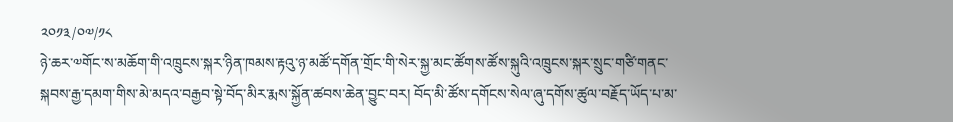༢༠༡༣/༠༧/༡༨
ཉེ་ཆར་༧གོང་ས་མཆོག་གི་འཁྲུངས་སྐར་ཉིན་ཁམས་རྟའུ་ཉ་མཚོ་དགོན་གྲོང་གི་སེར་སྐྱ་མང་ཚོགས་ཚོས་སྐུའི་འཁྲུངས་སྐར་སྲུང་གཙི་གནང་སྐབས་རྒྱ་དམག་གིས་མེ་མདའ་བརྒྱབ་སྟེ་བོད་མིར་རྨས་སྐྱོན་ཚབས་ཆེན་བྱུང་བར། བོད་མི་ཚོས་དགོངས་སེལ་ཞུ་དགོས་ཚུལ་བརྗོད་ཡོད་པ་མ་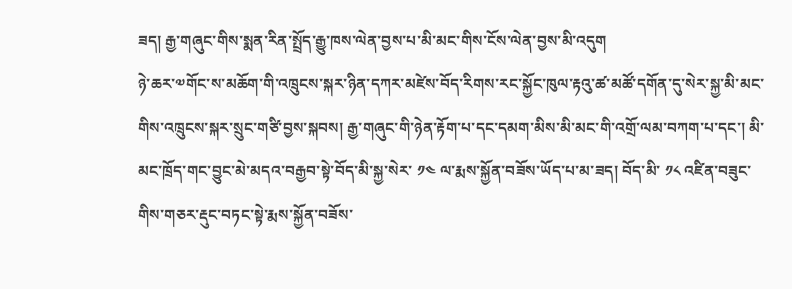ཟད། རྒྱ་གཞུང་གིས་སྨན་རིན་སྤྲོད་རྒྱུ་ཁས་ལེན་བྱས་པ་མི་མང་གིས་ངོས་ལེན་བྱས་མི་འདུག
ཉེ་ཆར་༧གོང་ས་མཆོག་གི་འཁྲུངས་སྐར་ཉིན་དཀར་མཛེས་བོད་རིགས་རང་སྐྱོང་ཁུལ་རྟའུ་ཚ་མཚོ་དགོན་དུ་སེར་སྐྱ་མི་མང་གིས་འཁྲུངས་སྐར་སྲུང་གཙི་བྱས་སྐབས། རྒྱ་གཞུང་གི་ཉེན་རྟོག་པ་དང་དམག་མིས་མི་མང་གི་འགྲོ་ལམ་བཀག་པ་དང་། མི་མང་ཁྲོད་གང་བྱུང་མེ་མདའ་བརྒྱབ་སྟེ་བོད་མི་སྐྱ་སེར་ ༡༤ ལ་རྨས་སྐྱོན་བཟོས་ཡོད་པ་མ་ཟད། བོད་མི་ ༡༨ འཛིན་བཟུང་གིས་གཅར་རྡུང་བཏང་སྟེ་རྨས་སྐྱོན་བཟོས་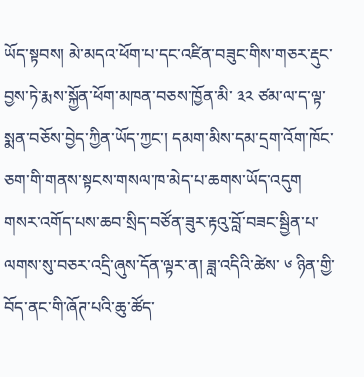ཡོད་སྟབས། མེ་མདའ་ཕོག་པ་དང་འཛིན་བཟུང་གིས་གཅར་རྡུང་བྱས་ཏེ་རྨས་སྐྱོན་ཕོག་མཁན་བཅས་ཁྱོན་མི་ ༣༢ ཙམ་ལ་ད་ལྟ་སྨན་བཅོས་བྱེད་ཀྱིན་ཡོད་ཀྱང་། དམག་མིས་དམ་དྲག་འོག་ཁོང་ཅག་གི་གནས་སྟངས་གསལ་ཁ་མེད་པ་ཆགས་ཡོད་འདུག
གསར་འགོད་པས་ཆབ་སྲིད་བཙོན་ཟུར་རྟའུ་བློ་བཟང་སྦྱིན་པ་ལགས་སུ་བཅར་འདྲི་ཞུས་དོན་ལྟར་ན། ཟླ་འདིའི་ཚེས་ ༦ ཉིན་གྱི་བོད་ནང་གི་ཞོཊ་པའི་ཆུ་ཚོད་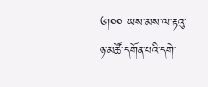༦།༠༠ ཡས་མས་ལ་རྟའུ་ཉ་མཚོ་དགོན་པའི་དགེ་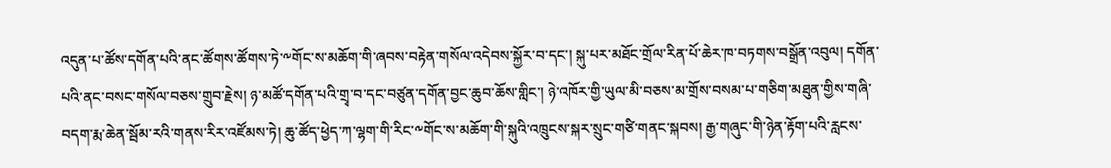འདུན་པ་ཚོས་དགོན་པའི་ནང་ཚོགས་ཚོགས་ཏེ་༸གོང་ས་མཆོག་གི་ཞབས་བརྟེན་གསོལ་འདེབས་སྐྱོར་བ་དང་། སྐུ་པར་མཐོང་གྲོལ་རིན་པོ་ཆེར་ཁ་བཏགས་བསྒྲོན་འབུལ། དགོན་པའི་ནང་བསང་གསོལ་བཅས་གྲུབ་རྗེས། ཉ་མཚོ་དགོན་པའི་གྲྭ་བ་དང་བཙུན་དགོན་བྱང་ཆུབ་ཆོས་གླིང་། ཉེ་འཁོར་གྱི་ཡུལ་མི་བཅས་མ་གྲོས་བསམ་པ་གཅིག་མཐུན་གྱིས་གཞི་བདག་རྨ་ཆེན་སྦོམ་རའི་གནས་རིར་འཛོམས་ཏེ། ཆུ་ཚོད་ཕྱེད་ཀ་ལྷག་གི་རིང་༸གོང་ས་མཆོག་གི་སྐུའི་འཁྲུངས་སྐར་སྲུང་གཙི་གནང་སྐབས། རྒྱ་གཞུང་གི་ཉེན་རྟོག་པའི་རླངས་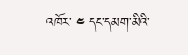འཁོར་ ༤ དང་དམག་མིའི་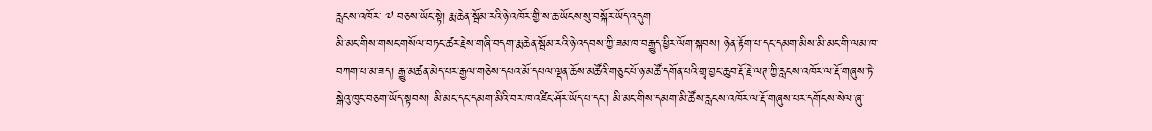རླངས་འཁོར་ ༧ བཅས་ཡོང་སྟེ། རྨ་ཆེན་སྦོམ་རའི་ཉེ་འཁོར་གྱི་ས་ཆ་ཡོངས་སུ་བསྐོར་ཡོད་འདུག
མི་མང་གིས་གསང་གསོལ་བཏང་ཚར་རྗེས་གཞི་བདག་རྨ་ཆེན་སྦོམ་རའི་ཉེ་འདབས་ཀྱི་ཟམ་ཁ་བརྒྱུད་ཕྱིར་ལོག་སྐབས། ཉེན་རྟོག་པ་དང་དམག་མིས་མི་མང་གི་ལམ་ཁ་བཀག་པ་མ་ཟད། རྒྱུ་མཚན་མེད་པར་རྒྱལ་གཅེས་དཔའ་མོ་དཔལ་ལྡན་ཆོས་མཚོའི་གཅུང་པོ་ཉ་མཚོ་དགོན་པའི་གྲྭ་བྱང་ཆུབ་རྡོ་རྗེ་ལཊ་ཀྱི་རླངས་འཁོར་ལ་རྡོ་གཞུས་ཏེ་སྒེའུ་ཁུང་བཅག་ཡོད་སྟབས། མི་མང་དང་དམག་མིའི་བར་ཁ་འཛིང་ཤོར་ཡོད་པ་དང་། མི་མང་གིས་དམག་མི་ཚོས་རླངས་འཁོར་ལ་རྡོ་གཞུས་པར་དགོངས་སེལ་ཞུ་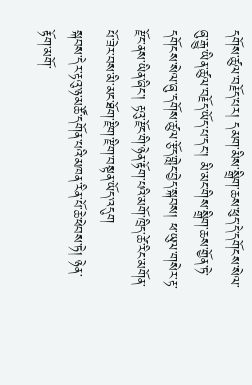དགོས་ཚུལ་བརྗོད་པར། དམག་མིས་སྒྲིག་ཆས་ཕུད་དེ་དགོངས་སེལ་ཞུ་རྒྱུ་ཡིན་ཚུལ་བརྗོད་ཡོད་པ་དང་། མི་མང་གིས་སྒྲིག་ཆས་གྱོན་ཏེ་དགོངས་སེལ་ཞུ་དགོས་ཚུལ་རྩོད་གླེང་བྱེད་སྐབས། ཕ་ཡུལ་གསེར་རྟ་རྫོང་ནས་ཡིན་ཞིང་། རྟའུ་རྫོང་གི་ཉེན་རྟོག་པའི་མགོ་ཁྲིད་ཚེ་རིང་མགོན་པོ་ཟེར་བས་མི་མང་ཐོག་རྫིག་རྫིག་བསྟན་ཡོད་འདུག
སྐབས་དེར་རྟའུ་ཉ་མཚོ་དགོན་པའི་མཁན་རིན་པོ་ཆེ་ཕེབས་ཏེ། ཉེན་རྟོག་མགོ་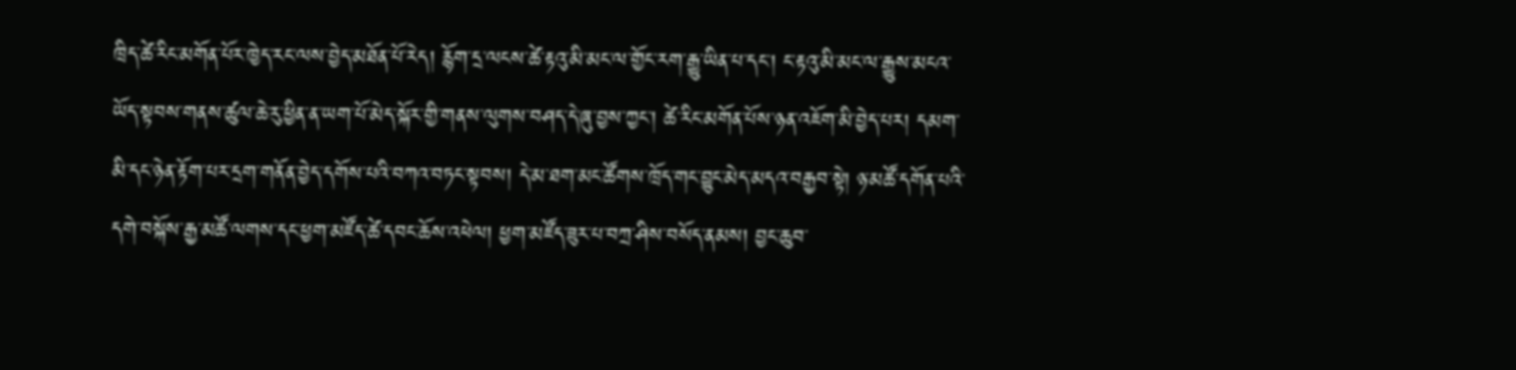ཁྲིད་ཚེ་རིང་མགོན་པོར་ཁྱེད་རང་ལས་བྱེད་མཐོན་པོ་རེད། རྙོག་དྲ་ལངས་ཚེ་རྟའུ་མི་མང་ལ་གྱོང་རག་རྒྱུ་ཡིན་པ་དང་། ང་རྟའུ་མི་མང་ལ་རྒྱུས་མངའ་ཡོད་སྟབས་གནས་ཚུལ་ཆེ་རུ་ཕྱིན་ན་ཡག་པོ་མེད་སྐོར་གྱི་གནས་ལུགས་བཤད་དེ་ཞུ་བྱས་ཀྱང་། ཚེ་རིང་མགོན་པོས་ཉན་འཇོག་མི་བྱེད་པར། དམག་མི་དང་ཉེན་རྟོག་པར་དྲག་གནོན་བྱེད་དགོས་པའི་བཀའ་བཏང་སྟབས། དེ་མ་ཐག་མང་ཚོགས་ཁྲོད་གང་བྱུང་མེད་མདའ་བརྒྱབ་སྟེ། ཉ་མཚོ་དགོན་པའི་དགེ་བསྐོས་རྒྱ་མཚོ་ལགས་དང་ཕྱག་མཛོད་ཚེ་དབང་ཆོས་འཕེལ། ཕྱག་མཛོད་ཟུར་པ་བཀྲ་ཤིས་བསོད་ནམས། བྱང་ཆུབ་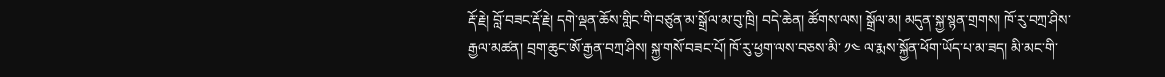རྡོ་རྗེ། བློ་བཟང་རྡོ་རྗེ། དགེ་ལྡན་ཆོས་གླིང་གི་བཙུན་མ་སྒྲོལ་མ་བུ་ཁྲི། བདེ་ཆེན། ཚོགས་ལས། སྒྲོལ་མ། མདུན་སྐྱ་སྙན་གྲགས། ཁོ་རུ་བཀྲ་ཤིས་རྒྱལ་མཚན། བྲག་ཆུང་ཨོ་རྒྱན་བཀྲ་ཤིས། སྐྱ་གསོ་བཟང་པོ། ཁོ་རུ་ཕྱག་ལས་བཅས་མི་ ༡༤ ལ་རྨས་སྐྱོན་ཕོག་ཡོད་པ་མ་ཟད། མི་མང་གི་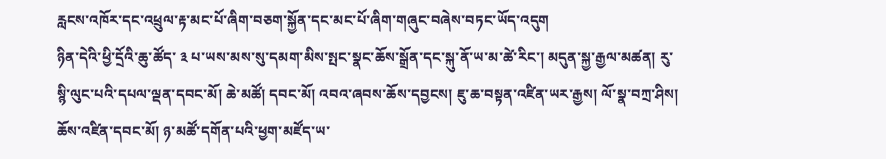རླངས་འཁོར་དང་འཕྲུལ་རྟ་མང་པོ་ཞིག་བཅག་སྐྱོན་དང་མང་པོ་ཞིག་གཞུང་བཞེས་བཏང་ཡོད་འདུག
ཉིན་དེའི་ཕྱི་དྲོའི་ཆུ་ཚོད་ ༣ པ་ཡས་མས་སུ་དམག་མིས་སྤང་སྣང་ཆོས་སྒྲོན་དང་སྐུ་ནོ་ཡ་མ་ཚེ་རིང་། མདུན་སྐྱ་རྒྱལ་མཚན། རུ་སྙི་ལུང་པའི་དཔལ་ལྡན་དབང་མོ། ཆེ་མཚོ། དབང་མོ། འབའ་ཞབས་ཆོས་དབྱངས། ཇུ་ཆ་བསྟན་འཛིན་ཡར་རྒྱས། ལོ་སྣ་བཀྲ་ཤིས། ཆོས་འཛིན་དབང་མོ། ཉ་མཚོ་དགོན་པའི་ཕྱག་མཛོད་ཡ་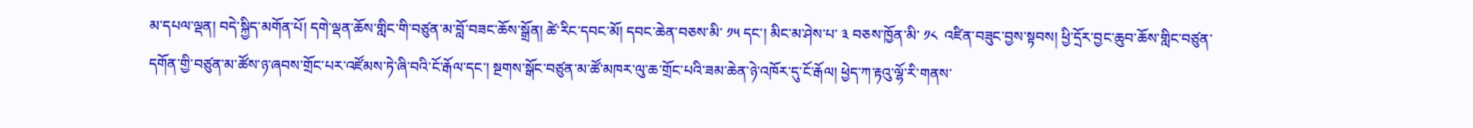མ་དཔལ་ལྡན། བདེ་སྐྱིད་མགོན་པོ། དགེ་ལྡན་ཆོས་གླིང་གི་བཙུན་མ་བློ་བཟང་ཆོས་སྒྲོན། ཚེ་རིང་དབང་མོ། དབང་ཆེན་བཅས་མི་ ༡༥ དང་། མིང་མ་ཤེས་པ་ ༣ བཅས་ཁྱོན་མི་ ༡༨  འཛིན་བཟུང་བྱས་སྟབས། ཕྱི་དྲོར་བྱང་ཆུབ་ཆོས་གླིང་བཙུན་དགོན་གྱི་བཙུན་མ་ཚོས་ཉ་ཞབས་གྲོང་པར་འཛོམས་ཏེ་ཞི་བའི་ངོ་རྒོལ་དང་། སྔགས་སྒོང་བཙུན་མ་ཚོ་མཁར་ལུ་ཆ་གྲོང་པའི་ཟམ་ཆེན་ཉེ་འཁོར་དུ་ངོ་རྒོལ། ཕྱེད་ཀ་རྟའུ་ལྷོ་རི་གནས་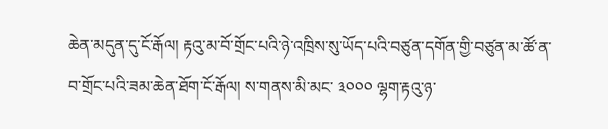ཆེན་མདུན་དུ་ངོ་རྒོལ། རྟའུ་མ་བོ་གྲོང་པའི་ཉེ་འཁྲིས་སུ་ཡོད་པའི་བཙུན་དགོན་གྱི་བཙུན་མ་ཚོ་ན་བ་གྲོང་པའི་ཟམ་ཆེན་ཐོག་ངོ་རྒོལ། ས་གནས་མི་མང་ ༣༠༠༠ ལྷག་རྟའུ་ཉ་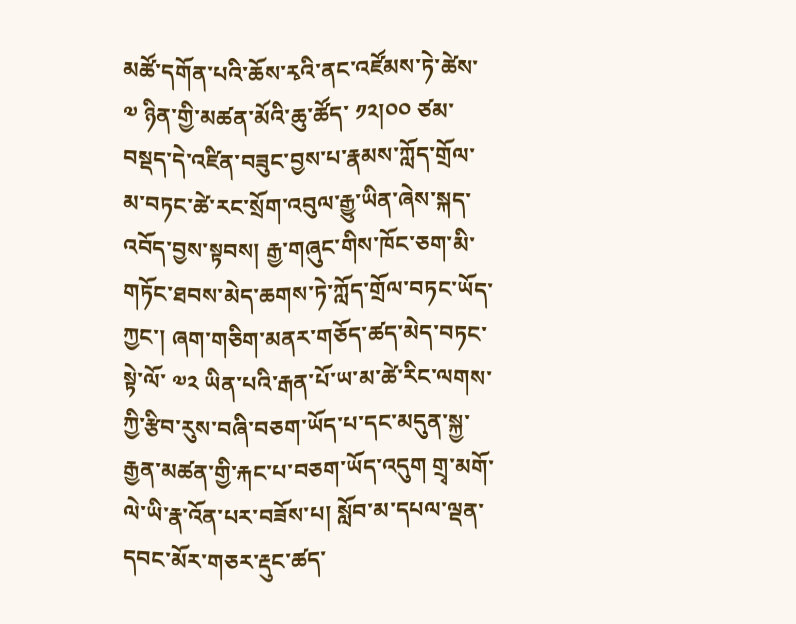མཚོ་དགོན་པའི་ཆོས་རྭའི་ནང་འཛོམས་ཏེ་ཚེས་  ༧ ཉིན་གྱི་མཚན་མོའི་ཆུ་ཚོད་ ༡༢།༠༠ ཙམ་བསྡད་དེ་འཛིན་བཟུང་བྱས་པ་རྣམས་ཀློད་གྲོལ་མ་བཏང་ཚེ་རང་སྲོག་འབུལ་རྒྱུ་ཡིན་ཞེས་སྐད་འབོད་བྱས་སྟབས། རྒྱ་གཞུང་གིས་ཁོང་ཅག་མི་གཏོང་ཐབས་མེད་ཆགས་ཏེ་ཀློད་གྲོལ་བཏང་ཡོད་ཀྱང་། ཞག་གཅིག་མནར་གཅོད་ཚད་མེད་བཏང་སྟེ་ལོ་ ༧༢ ཡིན་པའི་རྒན་པོ་ཡ་མ་ཚེ་རིང་ལགས་ཀྱི་རྩིབ་རུས་བཞི་བཅག་ཡོད་པ་དང་མདུན་སྐྱ་རྒྱན་མཚན་གྱི་རྐང་པ་བཅག་ཡོད་འདུག གྲྭ་མགོ་ལེ་ཡི་རྣ་འོན་པར་བཟོས་པ། སློབ་མ་དཔལ་ལྡན་དབང་མོར་གཅར་རྡུང་ཚད་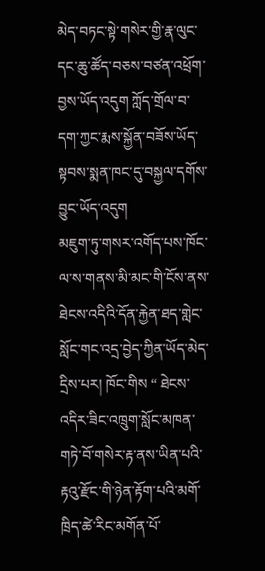མེད་བཏང་སྟེ་གསེར་གྱི་རྣ་ལུང་དང་ཆུ་ཚོད་བཅས་བཙན་འཕྲོག་བྱས་ཡོད་འདུག ཀློད་གྲོལ་བ་དག་ཀྱང་རྨས་སྐྱོན་བཟོས་ཡོད་སྟབས་སྨན་ཁང་དུ་བསྐྱལ་དགོས་བྱུང་ཡོད་འདུག
མཇུག་ཏུ་གསར་འགོད་པས་ཁོང་ལ་ས་གནས་མི་མང་གི་ངོས་ནས་ཐེངས་འདིའི་དོན་རྐྱེན་ཐད་གླེང་སློང་གང་འདྲ་བྱེད་ཀྱིན་ཡོད་མེད་དྲིས་པར། ཁོང་གིས “ ཐེངས་འདིར་ཟིང་འཁྲུག་སློང་མཁན་གཏེ་བོ་གསེར་རྟ་ནས་ཡིན་པའི་རྟའུ་རྫོང་གི་ཉེན་རྟོག་པའི་མགོ་ཁྲིད་ཚེ་རིང་མགོན་པོ་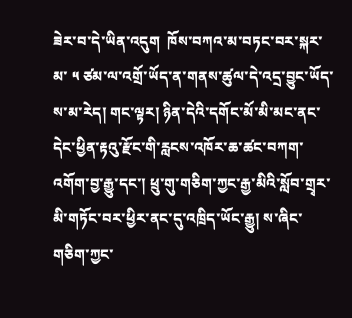ཟེར་བ་དེ་ཡིན་འདུག  ཁོས་བཀའ་མ་བཏང་བར་སྐར་མ་ ༥ ཙམ་ལ་འགྲོ་ཡོད་ན་གནས་ཚུལ་དེ་འདྲ་བྱུང་ཡོད་ས་མ་རེད། གང་ལྟར། ཉིན་དེའི་དགོང་མོ་མི་མང་ནང་དེང་ཕྱིན་རྟའུ་རྫོང་གི་རླངས་འཁོར་ཆ་ཚང་བཀག་འགོག་བྱ་རྒྱུ་དང་། ཕྲུ་གུ་གཅིག་ཀྱང་རྒྱ་མིའི་སློབ་གྲྭར་མི་གཏོང་བར་ཕྱིར་ནང་དུ་འཁྲིད་ཡོང་རྒྱུ། ས་ཞིང་གཅིག་ཀྱང་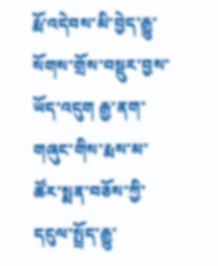རྨོ་འདེབས་མི་བྱེད་རྒྱུ་སོགས་གྲོས་བསྡུར་བྱས་ཡོད་འདུག རྒྱ་ནག་གཞུང་གིས་རྨས་མ་ཚོར་སྨན་བཅོས་ཀྱི་དངུལ་སྤྲོད་རྒྱུ་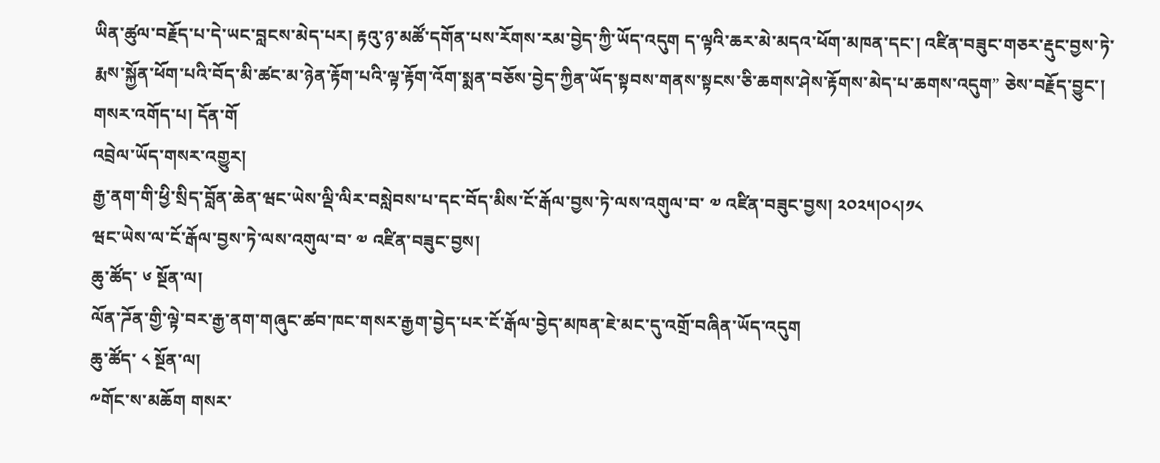ཡིན་ཚུལ་བརྗོད་པ་དེ་ཡང་བླངས་མེད་པར། རྟའུ་ཉ་མཚོ་དགོན་པས་རོགས་རམ་བྱེད་ཀྱི་ཡོད་འདུག ད་ལྟའི་ཆར་མེ་མདའ་ཕོག་མཁན་དང་། འཛིན་བཟུང་གཅར་རྡུང་བྱས་ཏེ་རྨས་སྐྱོན་ཕོག་པའི་བོད་མི་ཚང་མ་ཉེན་རྟོག་པའི་ལྟ་རྟོག་འོག་སྨན་བཅོས་བྱེད་ཀྱིན་ཡོད་སྟབས་གནས་སྟངས་ཅི་ཆགས་ཤེས་རྟོགས་མེད་པ་ཆགས་འདུག” ཅེས་བརྗོད་བྱུང་།
གསར་འགོད་པ། དོན་གོ
འབྲེལ་ཡོད་གསར་འགྱུར།
རྒྱ་ནག་གི་ཕྱི་སྲིད་བློན་ཆེན་ཝང་ཡེས་ལྡི་ལིར་བསླེབས་པ་དང་བོད་མིས་ངོ་རྒོལ་བྱས་ཏེ་ལས་འགུལ་བ་ ༧ འཛིན་བཟུང་བྱས། ༢༠༢༥།༠༨།༡༨
ཝང་ཡེས་ལ་ངོ་རྒོལ་བྱས་ཏེ་ལས་འགུལ་བ་ ༧ འཛིན་བཟུང་བྱས།
ཆུ་ཚོད་ ༦ སྔོན་ལ།
ལོན་ཌོན་གྱི་ལྟེ་བར་རྒྱ་ནག་གཞུང་ཚབ་ཁང་གསར་རྒྱག་བྱེད་པར་ངོ་རྒོལ་བྱེད་མཁན་ཇེ་མང་དུ་འགྲོ་བཞིན་ཡོད་འདུག
ཆུ་ཚོད་ ༨ སྔོན་ལ།
༸གོང་ས་མཆོག གསར་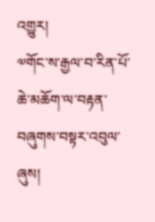འགྱུར།
༧གོང་ས་རྒྱལ་བ་རིན་པོ་ཆེ་མཆོག་ལ་བརྟན་བཞུགས་བསྟར་འབུལ་ཞུས།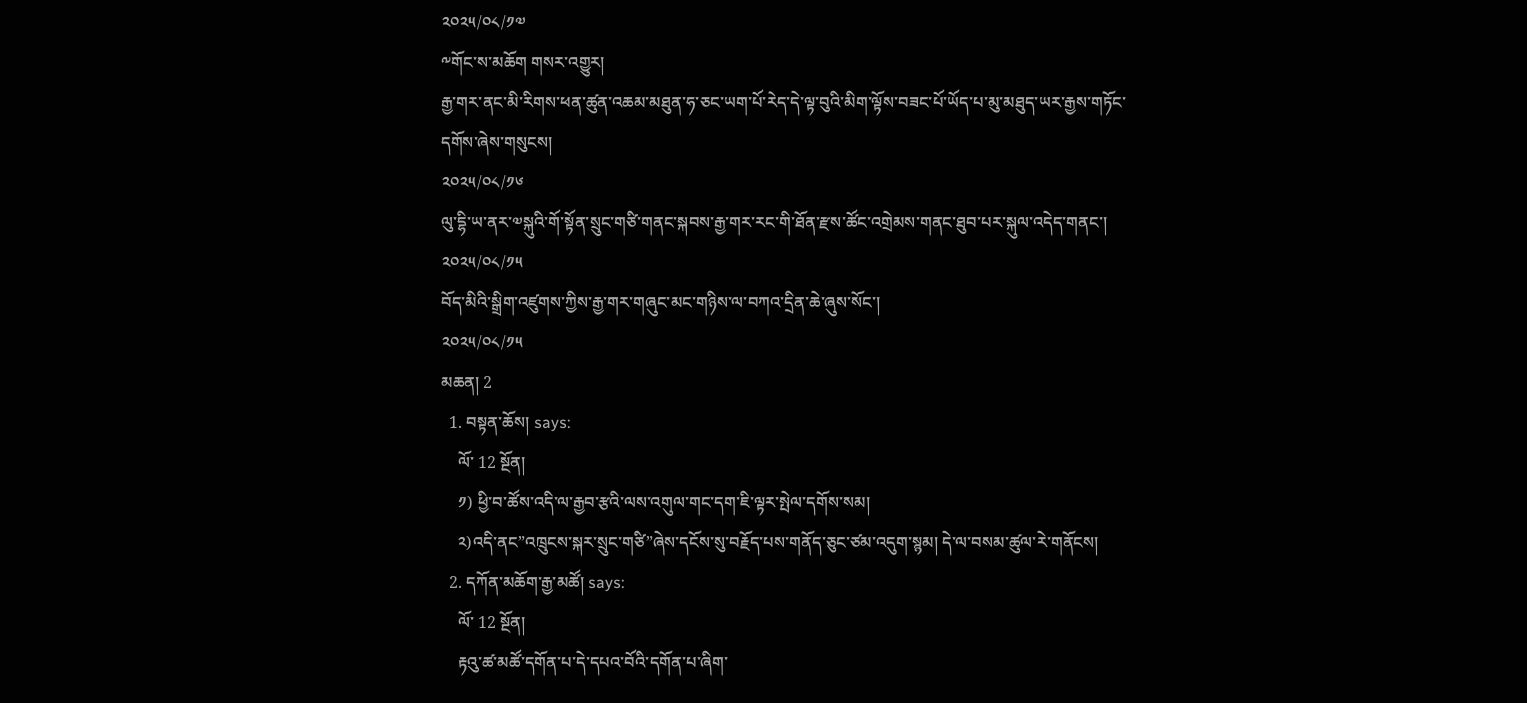༢༠༢༥/༠༨/༡༧
༸གོང་ས་མཆོག གསར་འགྱུར།
རྒྱ་གར་ནང་མི་རིགས་ཕན་ཚུན་འཆམ་མཐུན་ཧ་ཅང་ཡག་པོ་རེད་དེ་ལྟ་བུའི་མིག་ལྟོས་བཟང་པོ་ཡོད་པ་མུ་མཐུད་ཡར་རྒྱས་གཏོང་དགོས་ཞེས་གསུངས།
༢༠༢༥/༠༨/༡༦
ལུ་དྷི་ཡ་ནར་༧སྐུའི་གོ་སྟོན་སྲུང་གཙི་གནང་སྐབས་རྒྱ་གར་རང་གི་ཐོན་རྫས་ཚོང་འགྲེམས་གནང་ཐུབ་པར་སྐུལ་འདེད་གནང་།
༢༠༢༥/༠༨/༡༥
བོད་མིའི་སྒྲིག་འཛུགས་ཀྱིས་རྒྱ་གར་གཞུང་མང་གཉིས་ལ་བཀའ་དྲིན་ཆེ་ཞུས་སོང་།
༢༠༢༥/༠༨/༡༥
མཆན། 2
  1. བསྟན་ཆོས། says:
    ལོ་ 12 སྔོན།
    ༡) ཕྱི་བ་ཚོས་འདི་ལ་རྒྱབ་རྩའི་ལས་འགུལ་གང་དག་ཇི་ལྟར་སྤེལ་དགོས་སམ།
    ༢)འདི་ནང”འཁྲུངས་སྐར་སྲུང་གཙི”ཞེས་དངོས་སུ་བརྗོད་པས་གནོད་ཅུང་ཙམ་འདུག་སྙམ། དེ་ལ་བསམ་ཚུལ་རེ་གནོངས།
  2. དཀོན་མཆོག་རྒྱ་མཚོ། says:
    ལོ་ 12 སྔོན།
    རྟའུ་ཚ་མཚོ་དགོན་པ་དེ་དཔའ་བོའི་དགོན་པ་ཞིག་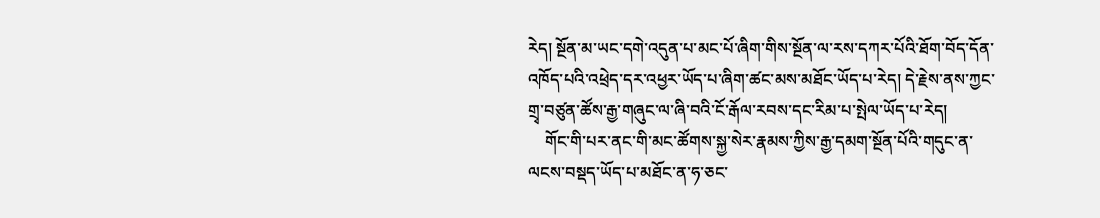རེད། སྔོན་མ་ཡང་དགེ་འདུན་པ་མང་པོ་ཞིག་གིས་སྔོན་ལ་རས་དཀར་པོའི་ཐོག་བོད་དོན་འཁོད་པའི་འཕྲེད་དར་འཕྱར་ཡོད་པ་ཞིག་ཚང་མས་མཐོང་ཡོད་པ་རེད། དེ་རྗེས་ནས་ཀྱང་གྲྭ་བཙུན་ཚོས་རྒྱ་གཞུང་ལ་ཞི་བའི་ངོ་རྒོལ་རབས་དང་རིམ་པ་སྤེལ་ཡོད་པ་རེད།
    གོང་གི་པར་ནང་གི་མང་ཚོགས་སྐྱ་སེར་རྣམས་ཀྱིས་རྒྱ་དམག་སྔོན་པོའི་གདུང་ན་ལངས་བསྡད་ཡོད་པ་མཐོང་ན་ཧ་ཅང་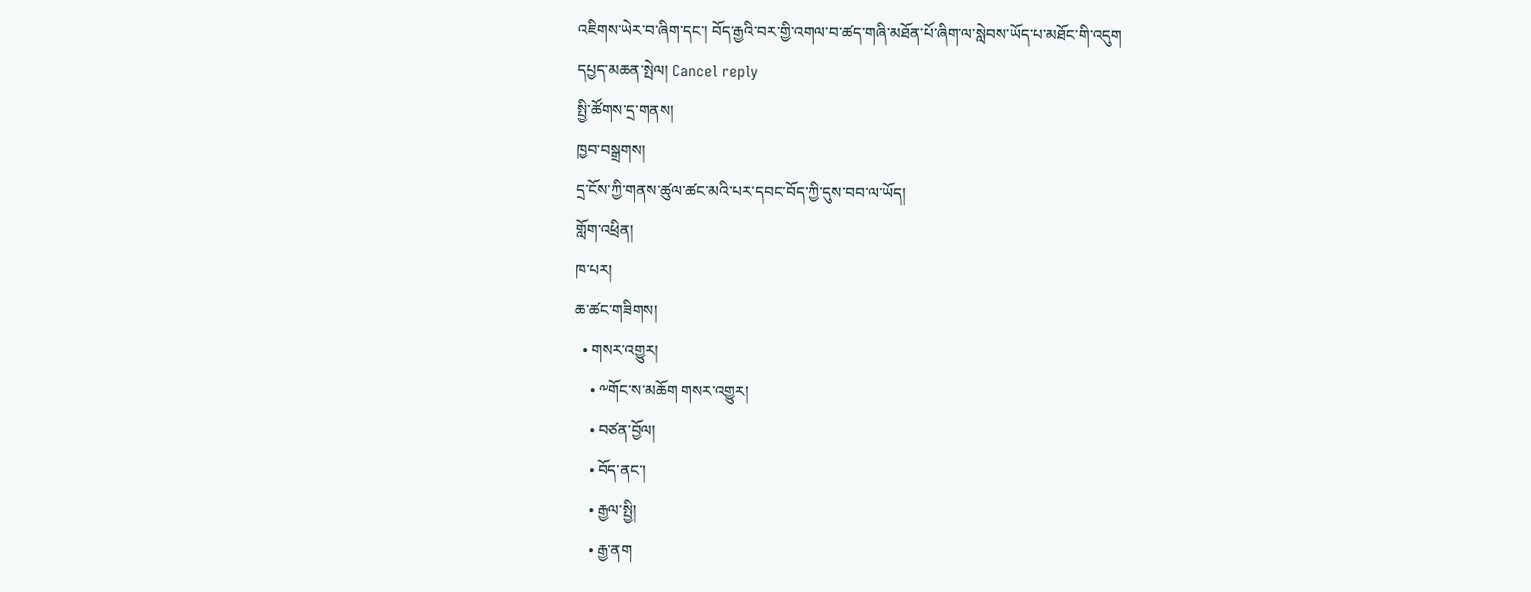འཇིགས་ཡེར་བ་ཞིག་དང་། བོད་རྒྱའི་བར་གྱི་འགལ་བ་ཚད་གཞི་མཐོན་པོ་ཞིག་ལ་སླེབས་ཡོད་པ་མཐོང་གི་འདུག
དཔྱད་མཆན་སྤེལ། Cancel reply
སྤྱི་ཚོགས་དྲ་གནས།
ཁྱབ་བསྒྲགས།
དྲ་ངོས་ཀྱི་གནས་ཚུལ་ཚང་མའི་པར་དབང་བོད་ཀྱི་དུས་བབ་ལ་ཡོད།
གློག་འཕྲིན།
ཁ་པར།
ཆ་ཚང་གཟིགས།
  • གསར་འགྱུར།
    • ༸གོང་ས་མཆོག གསར་འགྱུར།
    • བཙན་བྱོལ།
    • བོད་ནང་།
    • རྒྱལ་སྤྱི།
    • རྒྱ་ནག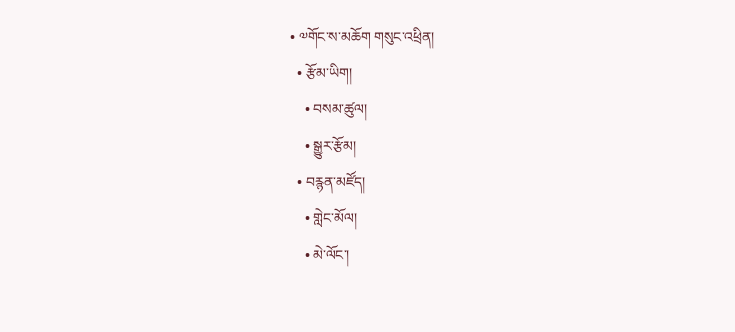• ༧གོང་ས་མཆོག གསུང་འཕྲིན།
  • རྩོམ་ཡིག།
    • བསམ་ཚུལ།
    • སྒྱུར་རྩོམ།
  • བརྙན་མཛོད།
    • གླེང་མོལ།
    • མེ་ལོང་།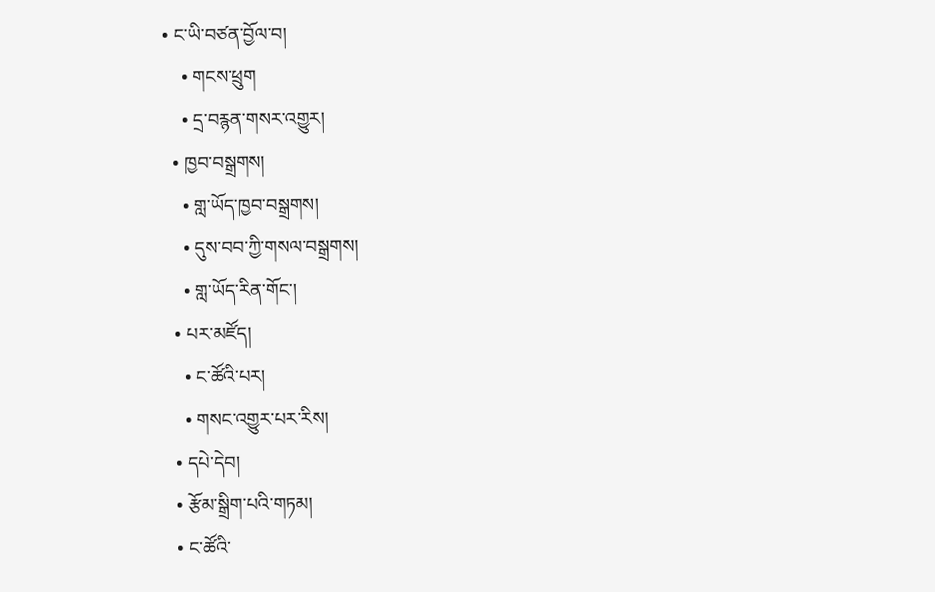• ང་ཡི་བཙན་བྱོལ་བ།
    • གངས་ཕྲུག
    • དྲ་བརྙན་གསར་འགྱུར།
  • ཁྱབ་བསྒྲགས།
    • གླ་ཡོད་ཁྱབ་བསྒྲགས།
    • དུས་བབ་ཀྱི་གསལ་བསྒྲགས།
    • གླ་ཡོད་རིན་གོང་།
  • པར་མཛོད།
    • ང་ཚོའི་པར།
    • གསང་འགྱུར་པར་རིས།
  • དཔེ་དེབ།
  • རྩོམ་སྒྲིག་པའི་གཏམ།
  • ང་ཚོའི་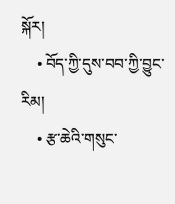སྐོར།
    • བོད་ཀྱི་དུས་བབ་ཀྱི་བྱུང་རིམ།
    • རྩ་ཆེའི་གསུང་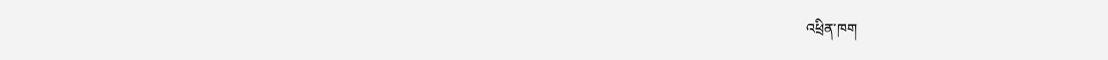འཕྲིན་ཁག